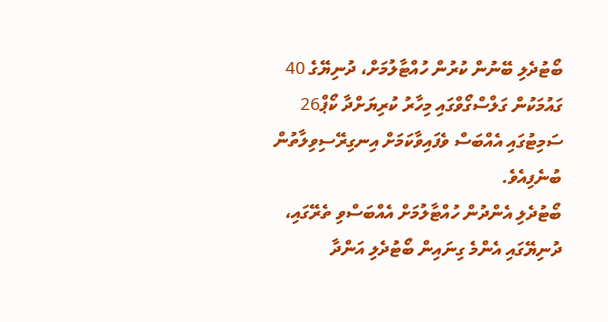ބޯޓުދެލި ބޭނުން ކުރުން ހުއްޓާލުމަށް، ދުނިޔޭގެ 40 ގައުމަކުން ގަލްސްގޯވްގައި މިހާރު ކުރިޔަށްދާ ކޯޕް26 ސަމިޓުގައި އެއްބަސް ވެފައިވާކަމަށް އިނގިރޭސިވިލާތުން ބުނެފިއެވެ.
ބޯޓުދެލި އެންދުން ހުއްޓާލުމަށް އެއްބަސްވި ތެރޭގައި، ދުނިޔޭގައި އެންމެ ގިނައިން ބޯޓުދެލި އަންދާ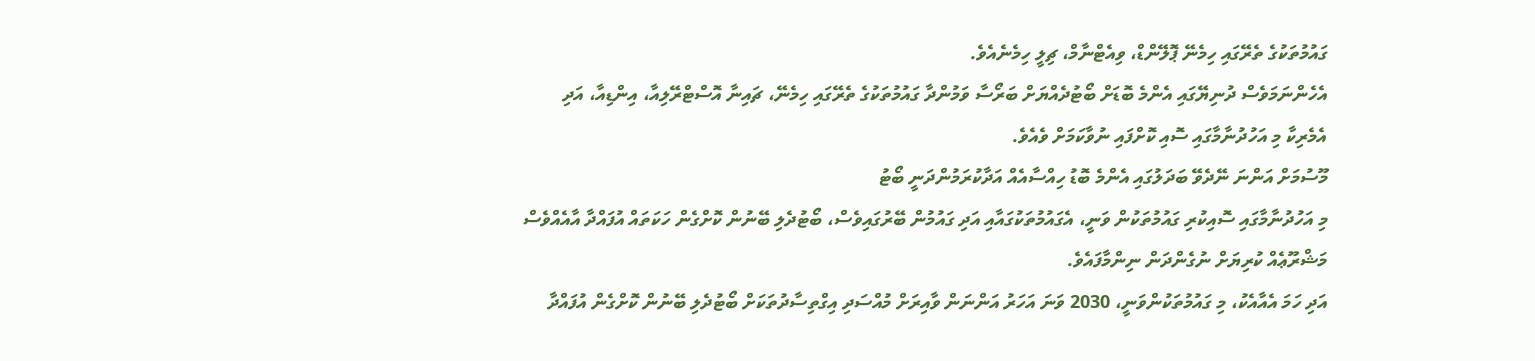ގައުމުތަކުގެ ތެރޭގައި ހިމެނޭ ޕޮލޭންޑް، ވިއެޓްނާމް، ޗިލީ ހިމެނެއެވެ.
އެހެންނަމަވެސް ދުނިޔޭގައި އެންމެ ބޮޑަށް ބޯޓުދެއްޔަށް ބަރޯސާ ވަމުންދާ ގައުމުތަކުގެ ތެރޭގައި ހިމެނޭ، ޗައިނާ އޮސްޓްރޭލިއާ، އިންޑިއާ، އަދި އެމެރިކާ މި އަހުދުނާމާގައި ސޮއި ކޮށްފައި ނުވާކަމަށް ވެއެވެ.
މޫސުމަށް އަންނަ ނޭދެވޭ ބަދަލުގައި އެންމެ ބޮޑު ހިއްސާއެއް އަދާކުރަމުންދަނީ ބޯޓު
މި އަހުދުނާމާގައި ސޮއިކުރި ގައުމުތަކުން ވަނީ، އެގައުމުތަކުގައާއި އަދި ގައުމުން ބޭރުގައިވެސް، ބޯޓުދެލި ބޭނުން ކޮށްގެން ހަކަތައް އުފައްދާ އާއެއްވެސް މަޝްރޫޢެއް ކުރިޔަށް ނުގެންދަން ނިންމާފައެވެ.
އަދި ހަމަ އެއާއެކު، މި ގައުމުތަކުންވަނީ، 2030 ވަނަ އަހަރު އަންނަން ވާއިރަށް މުއްސަދި އިގްތިސާދުތަކަށް ބޯޓުދެލި ބޭނުން ކޮށްގެން އުފައްދާ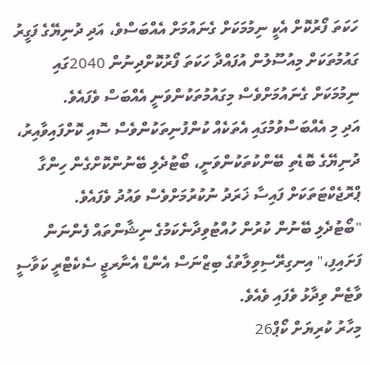ހަކަތަ ފޯރުކޮށް އެކީ ނިމުމަކަށް ގެނައުމަށް އެއްބަސްވެ، އަދި ދުނިޔޭގެ ފަގީރު ގައުމުތަކަށް މިއުސޫލުން އުފައްދާ ހަކަތަ ފޯރުކޮށްދިނުން 2040ގައި ނިމުމަކަށް ގެނައުމަށްވެސް މިގައުމުތަކުންވަނީ އެއްބަސް ވެފައެވެ.
އަދި މި އެއްބަސްވުމުގައި އެތަކެއް ކުންފުނިތަކުންވެސް ސޮއި ކޮށްފައިވާއިރު، ދުނިޔޭގެ ބޮޑެތި ބޭންކުތަކުންވަނީ، ބޯޓުދެލި ބޭނުންކޮށްގެން ހިންގާ ޕްރޮޖެކްޓަތަކަށް ފައިސާ ޚަރަދު ނުކުރުމަށްވެސް ވައުދު ވެފައެވެ.
"ބޯޓުދެލި ބޭނުން ކުރުން ހުއްޓުވިދާނެކަމުގެ ނިޝާންތައް ފެންނަން ފަށައިފި،" އިނގިރޭސިވިލާތުގެ ބިޒްނަސް އެންޑް އެނާރޖީ ސެކެޓްރީ ކަވާސީ ވާޓެން ވިދާޅު ވެފައި ވެއެވެ.
މިހާރު ކުރިޔަށް ކޯޕް26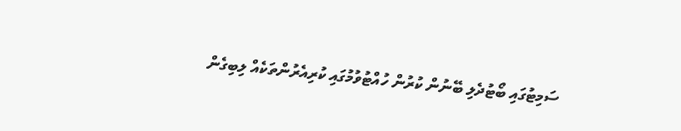ސަމިޓުގައި ބޯޓުދެލި ބޭނުން ކުރުން ހުއްޓުވުމުގައި ކުރިއެރުންތަކެއް ލިބިގެން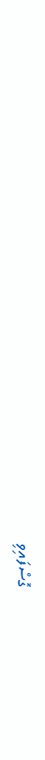ގޮސްފައިވި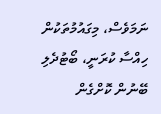ނަމަވެސް، މިގައުމުތަކުން ހިއްސާ ކުރަނީ، ބޯޓުދެލި ބޭނުން ކޮށްގެން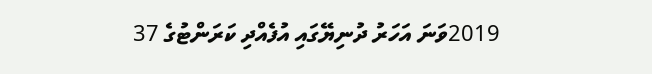2019ވަނަ އަހަރު ދުނިޔޭގައި އުފެއްދި ކަރަންޓުގެ 37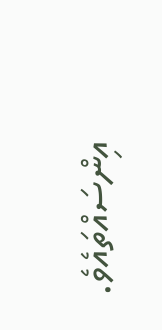އިންސައްތައެވެ.